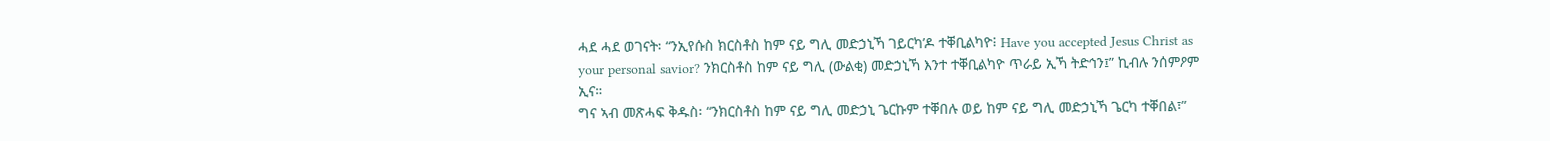ሓደ ሓደ ወገናት፡ “ንኢየሱስ ክርስቶስ ከም ናይ ግሊ መድኃኒኻ ገይርካ’ዶ ተቐቢልካዮ፧ Have you accepted Jesus Christ as your personal savior? ንክርስቶስ ከም ናይ ግሊ (ውልቂ) መድኃኒኻ እንተ ተቐቢልካዮ ጥራይ ኢኻ ትድኅን፤” ኪብሉ ንሰምዖም ኢና።
ግና ኣብ መጽሓፍ ቅዱስ፡ “ንክርስቶስ ከም ናይ ግሊ መድኃኒ ጌርኩም ተቐበሉ ወይ ከም ናይ ግሊ መድኃኒኻ ጌርካ ተቐበል፣”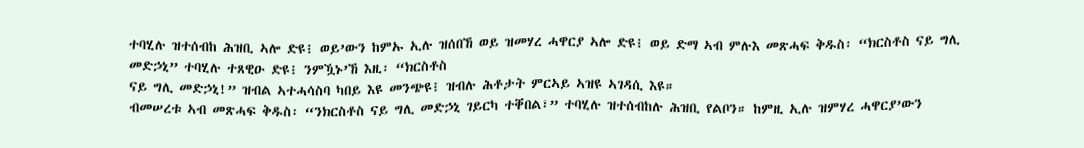ተባሂሉ ዝተሰብከ ሕዝቢ ኣሎ ድዩ፧ ወይ’ውን ከምኡ ኢሉ ዝሰበኸ ወይ ዝመሃረ ሓዋርያ ኣሎ ድዩ፧ ወይ ድማ ኣብ ምሉእ መጽሓፍ ቅዱስ፡ “ክርስቶስ ናይ ግሊ መድኃኒ” ተባሂሉ ተጸዊዑ ድዩ፧ ንምዃኑ’ኸ እዚ፡ “ክርስቶስ
ናይ ግሊ መድኃኒ!” ዝብል ኣተሓሳስባ ካበይ እዩ መንጭዩ፧ ዝብሉ ሕቶታት ምርኣይ ኣዝዩ ኣገዳሲ እዩ።
ብመሠረቱ ኣብ መጽሓፍ ቅዱስ፡ “ንክርስቶስ ናይ ግሊ መድኃኒ ገይርካ ተቐበል፣” ተባሂሉ ዝተሰብከሉ ሕዝቢ የልቦን። ከምዚ ኢሉ ዝምሃረ ሓዋርያ’ውን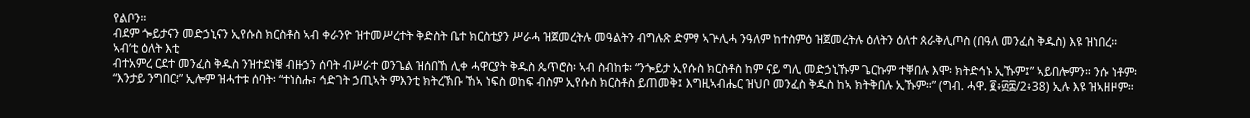የልቦን።
ብደም ጐይታናን መድኃኒናን ኢየሱስ ክርስቶስ ኣብ ቀራንዮ ዝተመሥረተት ቅድስት ቤተ ክርስቲያን ሥራሓ ዝጀመረትሉ መዓልትን ብግሉጽ ድምፃ ኣጕሊሓ ንዓለም ከተስምዕ ዝጀመረትሉ ዕለትን ዕለተ ጰራቅሊጦስ (በዓለ መንፈስ ቅዱስ) እዩ ዝነበረ። ኣብ’ቲ ዕለት እቲ
ብተአምረ ርደተ መንፈስ ቅዱስ ንዝተደነቑ ብዙኃን ሰባት ብሥራተ ወንጌል ዝሰበኸ ሊቀ ሓዋርያት ቅዱስ ጴጥሮስ፡ ኣብ ስብከቱ፡ “ንጐይታ ኢየሱስ ክርስቶስ ከም ናይ ግሊ መድኃኒኹም ጌርኩም ተቐበሉ እሞ፡ ክትድኅኑ ኢኹም፤” ኣይበሎምን። ንሱ ነቶም፡ “እንታይ ንግበር፧” ኢሎም ዝሓተቱ ሰባት፡ “ተነስሑ፣ ኅድገት ኃጢኣት ምእንቲ ክትረኽቡ ኸኣ ነፍስ ወከፍ ብስም ኢየሱስ ክርስቶስ ይጠመቅ፤ እግዚኣብሔር ዝህቦ መንፈስ ቅዱስ ከኣ ክትቅበሉ ኢኹም።” (ግብ. ሓዋ. ፪፥፴፰/2፥38) ኢሉ እዩ ዝኣዘዞም።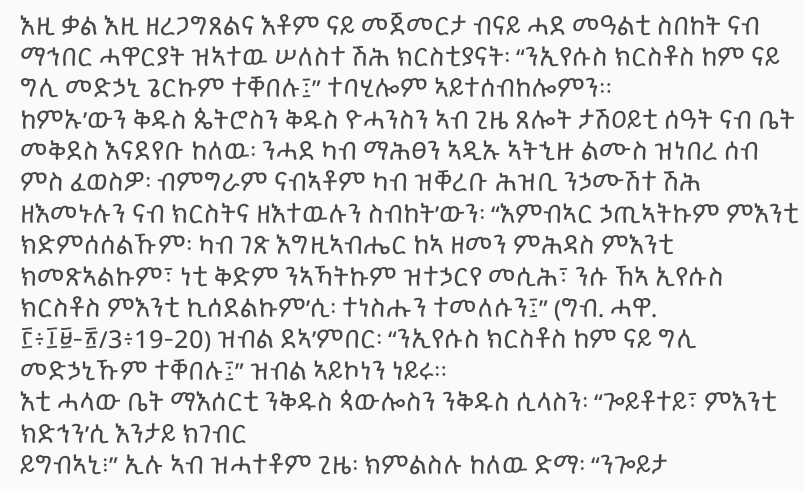እዚ ቃል እዚ ዘረጋግጸልና እቶም ናይ መጀመርታ ብናይ ሓደ መዓልቲ ስበከት ናብ ማኅበር ሓዋርያት ዝኣተዉ ሠለስተ ሽሕ ክርስቲያናት፡ “ንኢየሱስ ክርስቶስ ከም ናይ ግሊ መድኃኒ ጌርኩም ተቐበሉ፤” ተባሂሎም ኣይተሰብከሎምን።
ከምኡ’ውን ቅዱስ ጴትሮስን ቅዱስ ዮሓንስን ኣብ ጊዜ ጸሎት ታሽዐይቲ ሰዓት ናብ ቤት መቅደስ እናደየቡ ከለዉ፡ ንሓደ ካብ ማሕፀን ኣዲኡ ኣትኂዙ ልሙስ ዝነበረ ሰብ ምስ ፈወስዎ፡ ብምግራም ናብኣቶም ካብ ዝቐረቡ ሕዝቢ ንኃሙሽተ ሽሕ ዘእመኑሉን ናብ ክርስትና ዘእተዉሉን ስብከት’ውን፡ “እምብኣር ኃጢኣትኩም ምእንቲ ክድምሰሰልኹም፡ ካብ ገጽ እግዚኣብሔር ከኣ ዘመን ምሕዳስ ምእንቲ ክመጽኣልኩም፣ ነቲ ቅድም ንኣኻትኩም ዝተኃርየ መሲሕ፣ ንሱ ኸኣ ኢየሱስ ክርስቶስ ምእንቲ ኪሰደልኩም’ሲ፡ ተነስሑን ተመለሱን፤” (ግብ. ሓዋ. ፫፥፲፱-፳/3፥19-20) ዝብል ደኣ’ምበር፡ “ንኢየሱስ ክርስቶስ ከም ናይ ግሊ መድኃኒኹም ተቐበሉ፤” ዝብል ኣይኮነን ነይሩ።
እቲ ሓላው ቤት ማእሰርቲ ንቅዱስ ጳውሎስን ንቅዱስ ሲላስን፡ “ጐይቶተይ፣ ምእንቲ ክድኅን’ሲ እንታይ ክገብር
ይግብኣኒ፧” ኢሉ ኣብ ዝሓተቶም ጊዜ፡ ክምልስሉ ከለዉ ድማ፡ “ንጐይታ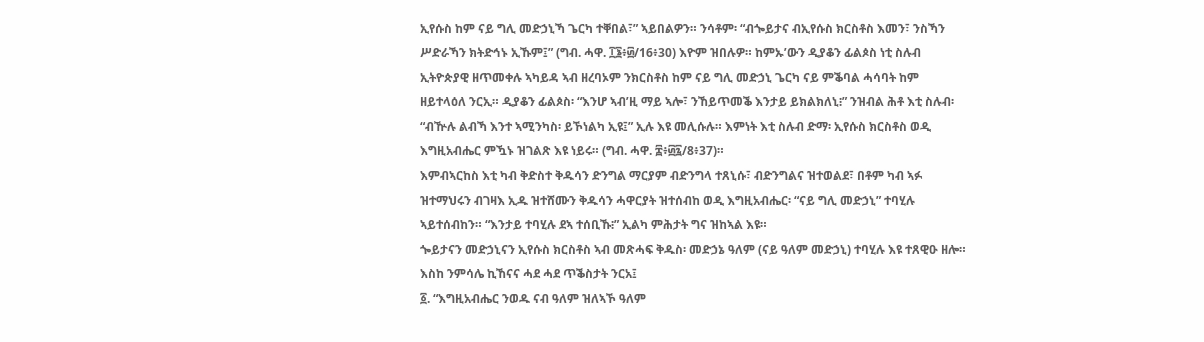ኢየሱስ ከም ናይ ግሊ መድኃኒኻ ጌርካ ተቐበል፣” ኣይበልዎን። ንሳቶም፡ “ብጐይታና ብኢየሱስ ክርስቶስ እመን፣ ንስኻን ሥድራኻን ክትድኅኑ ኢኹም፤” (ግብ. ሓዋ. ፲፮፥፴/16፥30) እዮም ዝበሉዎ። ከምኡ’ውን ዲያቆን ፊልጶስ ነቲ ስሉብ ኢትዮጵያዊ ዘጥመቀሉ ኣካይዳ ኣብ ዘረባኦም ንክርስቶስ ከም ናይ ግሊ መድኃኒ ጌርካ ናይ ምቕባል ሓሳባት ከም ዘይተላዕለ ንርኢ። ዲያቆን ፊልጶስ፡ “እንሆ ኣብ’ዚ ማይ ኣሎ፣ ንኸይጥመቕ እንታይ ይክልክለኒ፧” ንዝብል ሕቶ እቲ ስሉብ፡ “ብዅሉ ልብኻ እንተ ኣሚንካስ፡ ይኾነልካ ኢዩ፤” ኢሉ እዩ መሊሱሉ። እምነት እቲ ስሉብ ድማ፡ ኢየሱስ ክርስቶስ ወዲ እግዚአብሔር ምዃኑ ዝገልጽ እዩ ነይሩ። (ግብ. ሓዋ. ፰፥፴፯/8፥37)።
እምብኣርከስ እቲ ካብ ቅድስተ ቅዱሳን ድንግል ማርያም ብድንግላ ተጸኒሱ፣ ብድንግልና ዝተወልደ፣ በቶም ካብ ኣፉ ዝተማህሩን ብገዛእ ኢዱ ዝተሸሙን ቅዱሳን ሓዋርያት ዝተሰብከ ወዲ እግዚአብሔር፡ “ናይ ግሊ መድኃኒ” ተባሂሉ ኣይተሰብከን። “እንታይ ተባሂሉ ደኣ ተሰቢኹ፧” ኢልካ ምሕታት ግና ዝከኣል እዩ።
ጐይታናን መድኃኒናን ኢየሱስ ክርስቶስ ኣብ መጽሓፍ ቅዱስ፡ መድኃኔ ዓለም (ናይ ዓለም መድኃኒ) ተባሂሉ እዩ ተጸዊዑ ዘሎ። እስከ ንምሳሌ ኪኸናና ሓደ ሓደ ጥቕስታት ንርአ፤
፩. “እግዚአብሔር ንወዱ ናብ ዓለም ዝለኣኾ ዓለም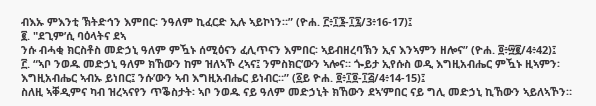ብእኡ ምእንቲ ኽትድኅን እምበር፡ ንዓለም ኪፈርድ ኢሉ ኣይኮነን።” (ዮሐ. ፫፥፲፮-፲፯/3፥16-17)፤
፪. "ደጊም’ሲ ባዕላትና ደኣ
ንሱ ብሓቂ ክርስቶስ መድኃኒ ዓለም ምዃኑ ሰሚዕናን ፈሊጥናን እምበር፡ ኣይብዘረባኽን ኢና እንኣምን ዘሎና” (ዮሐ. ፬፥፵፪/4፥42)፤
፫. “ኣቦ ንወዱ መድኃኒ ዓለም ክኸውን ከም ዝለኣኾ ረኣና፤ ንምስክር’ውን ኣሎና። ጐይታ ኢየሱስ ወዲ እግዚአብሔር ምዃኑ ዚኣምን፡ እግዚአብሔር ኣብኡ ይነበር፤ ንሱ’ውን ኣብ እግዚአብሔር ይነብር።” (፩ይ ዮሐ. ፬፥፲፬-፲፭/4፥14-15)፤
ስለዚ ኣቐዲምና ካብ ዝረኣናየን ጥቕስታት፡ ኣቦ ንወዱ ናይ ዓለም መድኃኒት ክኸውን ደኣ’ምበር ናይ ግሊ መድኃኒ ኪኸውን ኣይለኣኾን።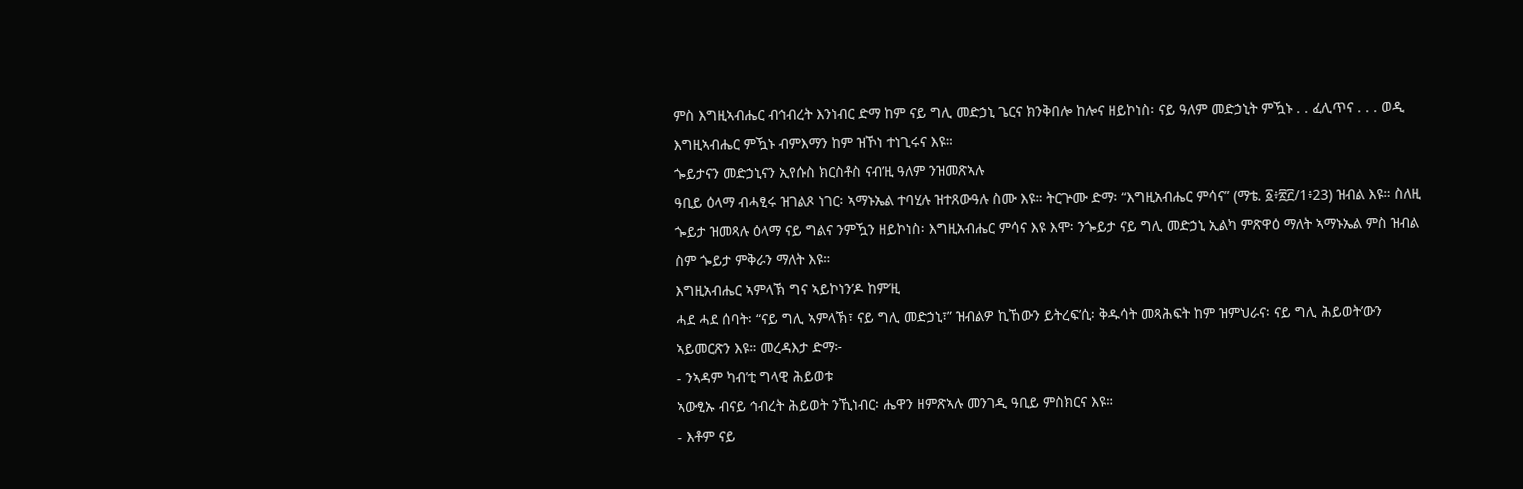ምስ እግዚኣብሔር ብኅብረት እንነብር ድማ ከም ናይ ግሊ መድኃኒ ጌርና ክንቅበሎ ከሎና ዘይኮነስ፡ ናይ ዓለም መድኃኒት ምዃኑ . . ፈሊጥና . . . ወዲ እግዚኣብሔር ምዃኑ ብምእማን ከም ዝኾነ ተነጊሩና እዩ።
ጐይታናን መድኃኒናን ኢየሱስ ክርስቶስ ናብ’ዚ ዓለም ንዝመጽኣሉ
ዓቢይ ዕላማ ብሓፂሩ ዝገልጾ ነገር፡ ኣማኑኤል ተባሂሉ ዝተጸውዓሉ ስሙ እዩ። ትርጕሙ ድማ፡ “እግዚአብሔር ምሳና” (ማቴ. ፩፥፳፫/1፥23) ዝብል እዩ። ስለዚ ጐይታ ዝመጻሉ ዕላማ ናይ ግልና ንምዃን ዘይኮነስ፡ እግዚአብሔር ምሳና እዩ እሞ፡ ንጐይታ ናይ ግሊ መድኃኒ ኢልካ ምጽዋዕ ማለት ኣማኑኤል ምስ ዝብል ስም ጐይታ ምቅራን ማለት እዩ።
እግዚአብሔር ኣምላኽ ግና ኣይኮነን’ዶ ከም’ዚ
ሓደ ሓደ ሰባት፡ “ናይ ግሊ ኣምላኽ፣ ናይ ግሊ መድኃኒ፣” ዝብልዎ ኪኸውን ይትረፍ’ሲ፡ ቅዱሳት መጻሕፍት ከም ዝምህራና፡ ናይ ግሊ ሕይወት’ውን ኣይመርጽን እዩ። መረዳእታ ድማ፦
- ንኣዳም ካብ’ቲ ግላዊ ሕይወቱ
ኣውፂኡ ብናይ ኅብረት ሕይወት ንኺነብር፡ ሔዋን ዘምጽኣሉ መንገዲ ዓቢይ ምስክርና እዩ።
- እቶም ናይ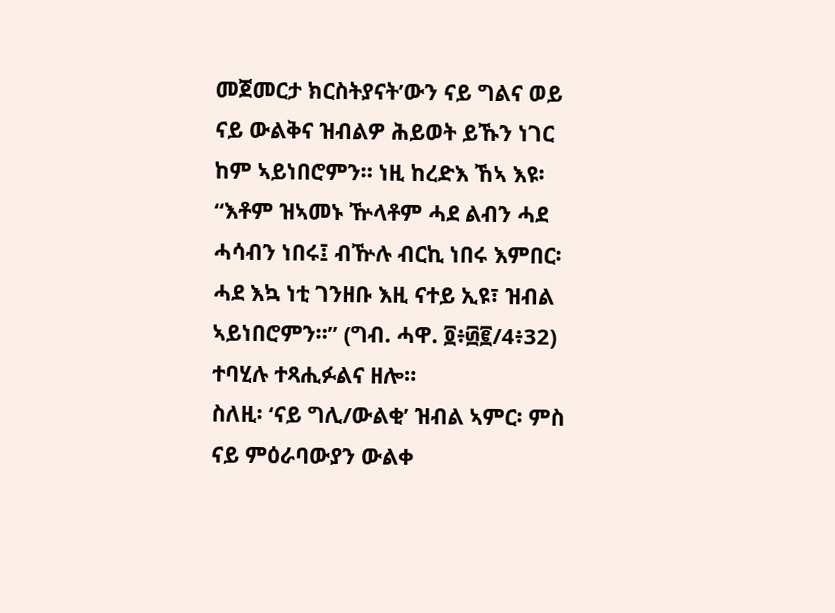መጀመርታ ክርስትያናት’ውን ናይ ግልና ወይ ናይ ውልቅና ዝብልዎ ሕይወት ይኹን ነገር ከም ኣይነበሮምን። ነዚ ከረድእ ኸኣ እዩ፡ “እቶም ዝኣመኑ ዅላቶም ሓደ ልብን ሓደ ሓሳብን ነበሩ፤ ብዅሉ ብርኪ ነበሩ እምበር፡ ሓደ እኳ ነቲ ገንዘቡ እዚ ናተይ ኢዩ፣ ዝብል ኣይነበሮምን።” (ግብ. ሓዋ. ፬፥፴፪/4፥32) ተባሂሉ ተጻሒፉልና ዘሎ።
ስለዚ፡ ‘ናይ ግሊ/ውልቂ’ ዝብል ኣምር፡ ምስ ናይ ምዕራባውያን ውልቀ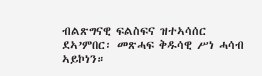ብልጽግናዊ ፍልስፍና ዝተኣሳሰር ደኣ’ምበር፡ መጽሓፍ ቅዱሳዊ ሥነ ሓሳብ ኣይኮነን።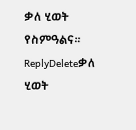ቃለ ሂወት የስምዓልና።
ReplyDeleteቃለ ሂወት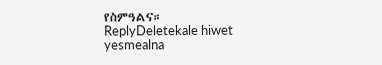የስምዓልና።
ReplyDeletekale hiwet yesmealna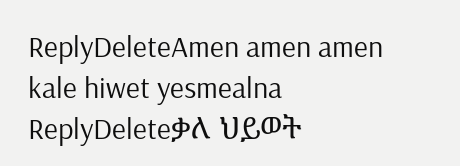ReplyDeleteAmen amen amen kale hiwet yesmealna
ReplyDeleteቃለ ህይወት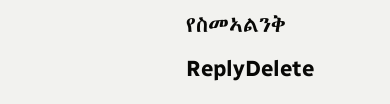የስመኣልንቅ
ReplyDelete